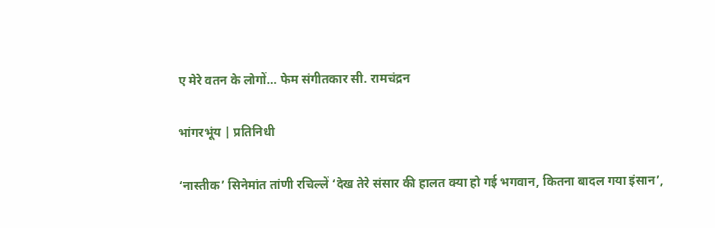ए मेरे वतन के लोगों… फेम संगीतकार सी. रामचंद्रन

भांगरभूंय | प्रतिनिधी

‘नास्तीक’ सिनेमांत तांणी रचिल्लें ‘देख तेरे संसार की हालत क्या हो गई भगवान, कितना बादल गया इंसान’,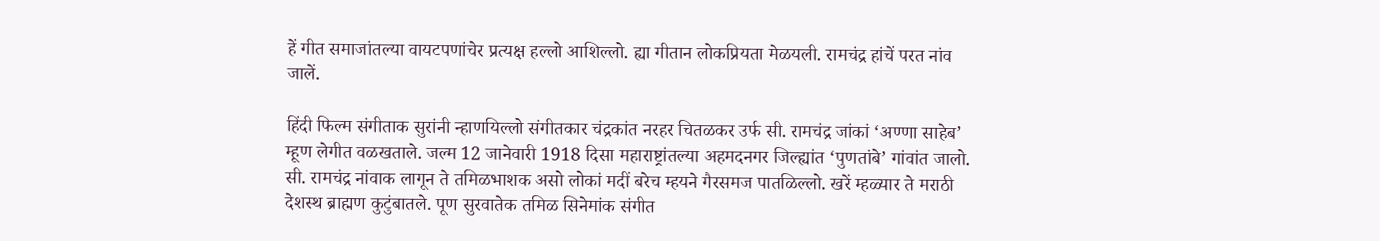हें गीत समाजांतल्या वायटपणांचेर प्रत्यक्ष हल्लो आशिल्लो. ह्या गीतान लोकप्रियता मेळयली. रामचंद्र हांचें परत नांव जालें.

हिंदी फिल्म संगीताक सुरांनी न्हाणयिल्लो संगीतकार चंद्रकांत नरहर चितळकर उर्फ सी. रामचंद्र जांकां ‘अण्णा साहेब’ म्हूण लेगीत वळखताले. जल्म 12 जानेवारी 1918 दिसा महाराष्ट्रांतल्या अहमदनगर जिल्ह्यांत ‘पुणतांबे’ गांवांत जालो. सी. रामचंद्र नांवाक लागून ते तमिळभाशक असो लोकां मदीं बरेच म्हयने गैरसमज पातळिल्लो. खरें म्हळ्यार ते मराठी देशस्थ ब्राह्मण कुटुंबातले. पूण सुरवातेक तमिळ सिनेमांक संगीत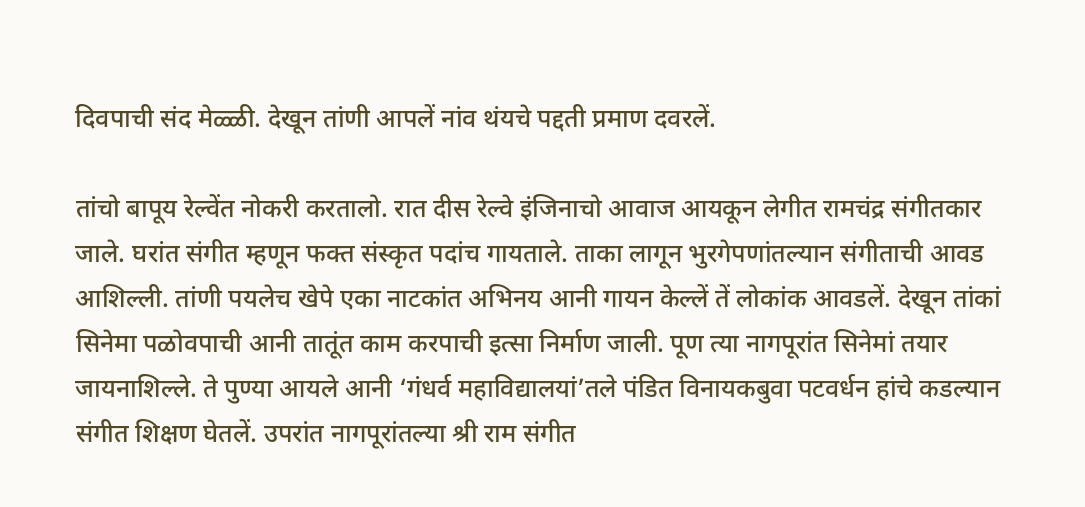दिवपाची संद मेळ्ळी. देखून तांणी आपलें नांव थंयचे पद्दती प्रमाण दवरलें.

तांचो बापूय रेल्वेंत नोकरी करतालो. रात दीस रेल्वे इंजिनाचो आवाज आयकून लेगीत रामचंद्र संगीतकार जाले. घरांत संगीत म्हणून फक्त संस्कृत पदांच गायताले. ताका लागून भुरगेपणांतल्यान संगीताची आवड आशिल्ली. तांणी पयलेच खेपे एका नाटकांत अभिनय आनी गायन केल्लें तें लोकांक आवडलें. देखून तांकां सिनेमा पळोवपाची आनी तातूंत काम करपाची इत्सा निर्माण जाली. पूण त्या नागपूरांत सिनेमां तयार जायनाशिल्ले. ते पुण्या आयले आनी ‘गंधर्व महाविद्यालयां’तले पंडित विनायकबुवा पटवर्धन हांचे कडल्यान संगीत शिक्षण घेतलें. उपरांत नागपूरांतल्या श्री राम संगीत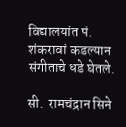विद्यालयांत पं. शंकरावां कडल्यान संगीताचे धडे घेतले.

सी.  रामचंद्रान सिने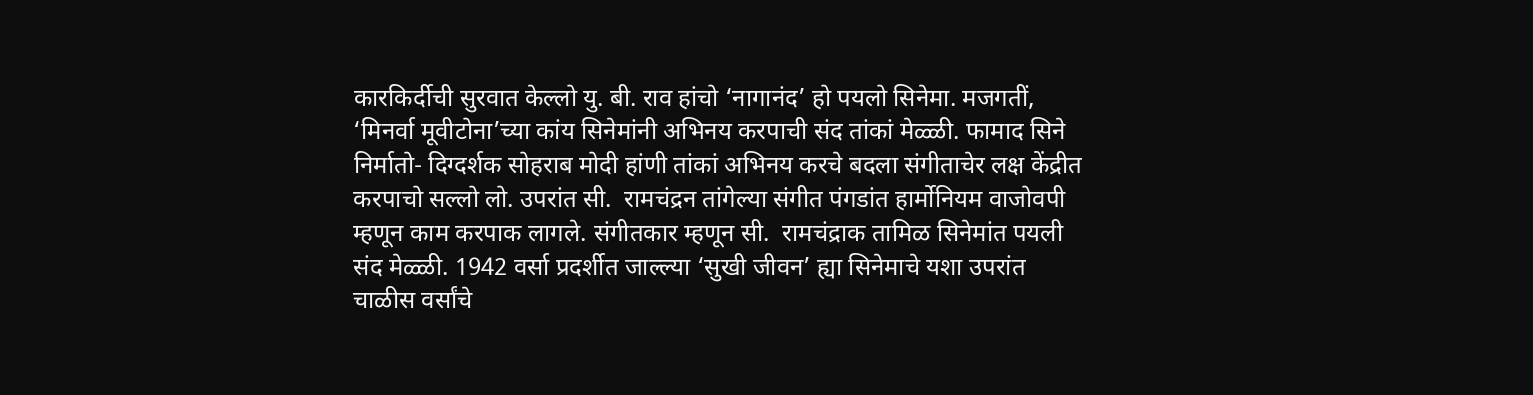कारकिर्दीची सुरवात केल्लो यु. बी. राव हांचो ‘नागानंद’ हो पयलो सिनेमा. मजगतीं, ‘मिनर्वा मूवीटोना’च्या कांय सिनेमांनी अभिनय करपाची संद तांकां मेळ्ळी. फामाद सिने निर्मातो- दिग्दर्शक सोहराब मोदी हांणी तांकां अभिनय करचे बदला संगीताचेर लक्ष केंद्रीत  करपाचो सल्लो लो. उपरांत सी.  रामचंद्रन तांगेल्या संगीत पंगडांत हार्मोनियम वाजोवपी म्हणून काम करपाक लागले. संगीतकार म्हणून सी.  रामचंद्राक तामिळ सिनेमांत पयली संद मेळ्ळी. 1942 वर्सा प्रदर्शीत जाल्ल्या ‘सुखी जीवन’ ह्या सिनेमाचे यशा उपरांत चाळीस वर्सांचे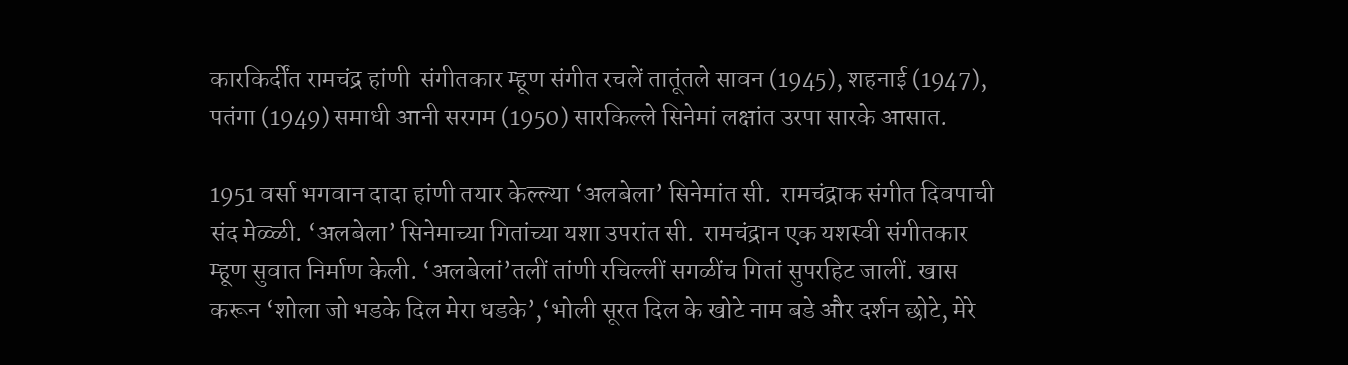कारकिर्दींत रामचंद्र हांणी  संगीतकार म्हूण संगीत रचलें तातूंतले सावन (1945), शहनाई (1947), पतंगा (1949) समाधी आनी सरगम (1950) सारकिल्ले सिनेमां लक्षांत उरपा सारके आसात.

1951 वर्सा भगवान दादा हांणी तयार केल्ल्या ‘अलबेला’ सिनेमांत सी.  रामचंद्राक संगीत दिवपाची संद मेळ्ळी. ‘अलबेला’ सिनेमाच्या गितांच्या यशा उपरांत सी.  रामचंद्रान एक यशस्वी संगीतकार म्हूण सुवात निर्माण केली. ‘अलबेलां’तलीं तांणी रचिल्लीं सगळींच गितां सुपरहिट जालीं. खास करून ‘शोला जो भडके दिल मेरा धडके’,‘भोली सूरत दिल के खोटे नाम बडे और दर्शन छोटे, मेरे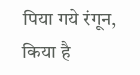पिया गये रंगून, किया है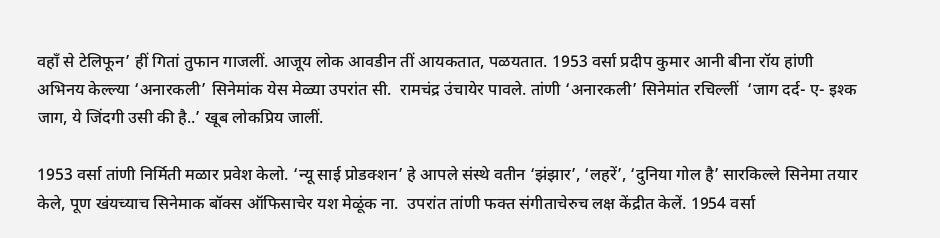वहाँ से टेलिफून’ हीं गितां तुफान गाजलीं. आजूय लोक आवडीन तीं आयकतात, पळयतात. 1953 वर्सा प्रदीप कुमार आनी बीना रॉय हांणी अभिनय केल्ल्या ‘अनारकली’ सिनेमांक येस मेळ्या उपरांत सी.  रामचंद्र उंचायेर पावले. तांणी ‘अनारकली’ सिनेमांत रचिल्लीं  ‘जाग दर्द- ए- इश्क जाग, ये जिंदगी उसी की है..’ खूब लोकप्रिय जालीं.

1953 वर्सा तांणी निर्मिती मळार प्रवेश केलो. ‘न्यू साई प्रोडक्शन’ हे आपले संस्थे वतीन ‘झंझार’, ‘लहरें’, ‘दुनिया गोल है’ सारकिल्ले सिनेमा तयार केले, पूण खंयच्याच सिनेमाक बॉक्स ऑफिसाचेर यश मेळूंक ना.  उपरांत तांणी फक्त संगीताचेरुच लक्ष केंद्रीत केलें. 1954 वर्सा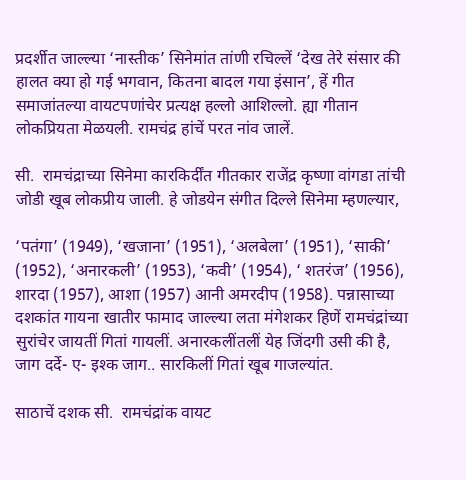प्रदर्शीत जाल्ल्या ‘नास्तीक’ सिनेमांत तांणी रचिल्लें ‘देख तेरे संसार की हालत क्या हो गई भगवान, कितना बादल गया इंसान’, हें गीत समाजांतल्या वायटपणांचेर प्रत्यक्ष हल्लो आशिल्लो. ह्या गीतान लोकप्रियता मेळयली. रामचंद्र हांचें परत नांव जालें.

सी.  रामचंद्राच्या सिनेमा कारकिर्दींत गीतकार राजेंद्र कृष्णा वांगडा तांची जोडी खूब लोकप्रीय जाली. हे जोडयेन संगीत दिल्ले सिनेमा म्हणल्यार,

‘पतंगा’ (1949), ‘खजाना’ (1951), ‘अलबेला’ (1951), ‘साकी’ (1952), ‘अनारकली’ (1953), ‘कवी’ (1954), ‘ शतरंज’ (1956), शारदा (1957), आशा (1957) आनी अमरदीप (1958). पन्नासाच्या दशकांत गायना खातीर फामाद जाल्ल्या लता मंगेशकर हिणें रामचंद्रांच्या सुरांचेर जायतीं गितां गायलीं. अनारकलींतलीं येह जिंदगी उसी की है, जाग दर्दे- ए- इश्क जाग.. सारकिलीं गितां खूब गाजल्यांत.

साठाचें दशक सी.  रामचंद्रांक वायट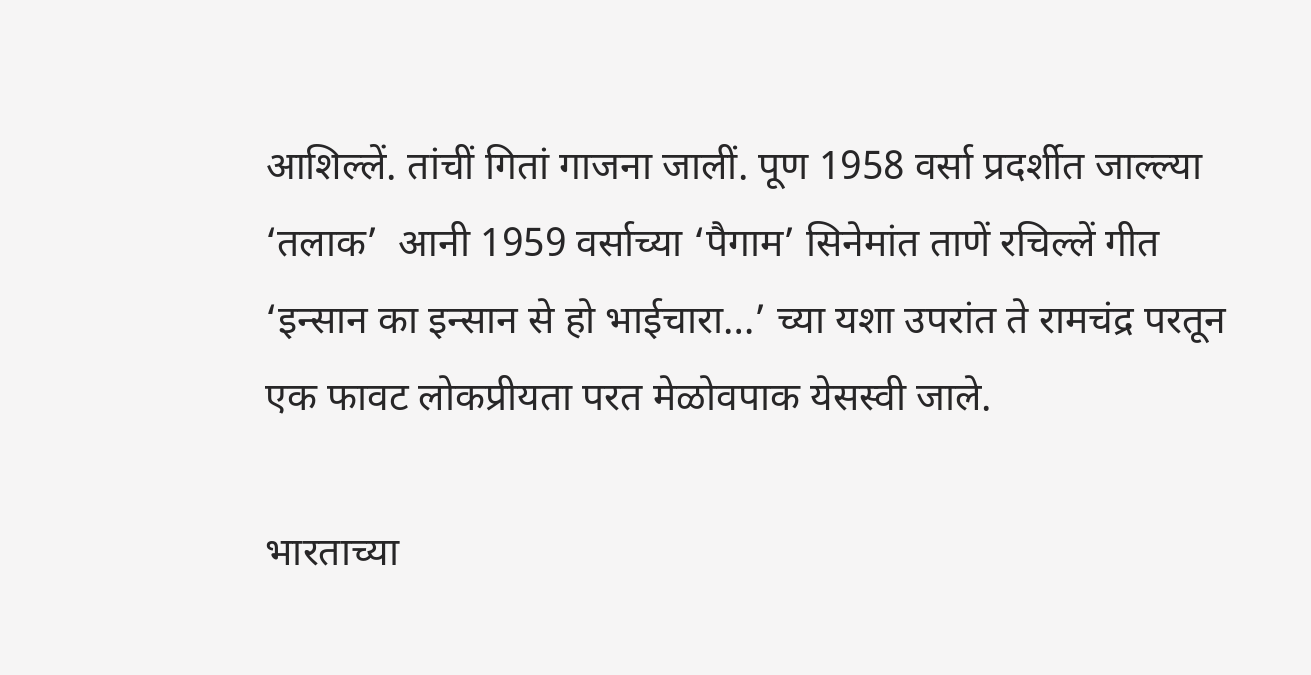आशिल्लें. तांचीं गितां गाजना जालीं. पूण 1958 वर्सा प्रदर्शीत जाल्ल्या ‘तलाक’  आनी 1959 वर्साच्या ‘पैगाम’ सिनेमांत ताणें रचिल्लें गीत ‘इन्सान का इन्सान से हो भाईचारा…’ च्या यशा उपरांत ते रामचंद्र परतून एक फावट लोकप्रीयता परत मेळोवपाक येसस्वी जाले.

भारताच्या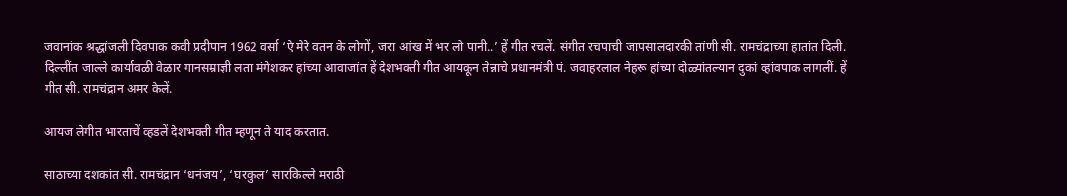जवानांक श्रद्धांजली दिवपाक कवी प्रदीपान 1962 वर्सा ‘ऐ मेरे वतन के लोगों, जरा आंख में भर लो पानी..’ हें गीत रचलें. संगीत रचपाची जापसालदारकी तांणी सी. रामचंद्राच्या हातांत दिली. दिल्लींत जाल्ले कार्यावळी वेळार गानसम्राज्ञी लता मंगेशकर हांच्या आवाजांत हें देशभक्ती गीत आयकून तेन्नाचे प्रधानमंत्री पं. जवाहरलाल नेहरू हांच्या दोळ्यांतल्यान दुकां व्हांवपाक लागलीं. हें गीत सी. रामचंद्रान अमर केलें.

आयज लेगीत भारताचें व्हडलें देशभक्ती गीत म्हणून ते याद करतात.

साठाच्या दशकांत सी. रामचंद्रान ‘धनंजय’, ‘घरकुल’ सारकिल्ले मराठी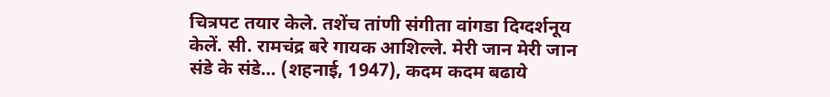चित्रपट तयार केले. तशेंच तांणी संगीता वांगडा दिग्दर्शनूय केलें. सी. रामचंद्र बरे गायक आशिल्ले. मेरी जान मेरी जान संडे के संडे… (शहनाई, 1947), कदम कदम बढाये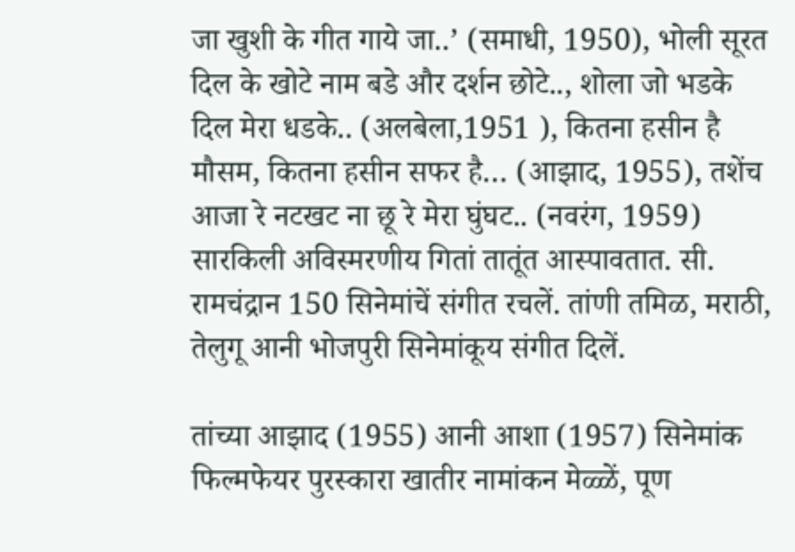जा खुशी के गीत गाये जा..’ (समाधी, 1950), भोली सूरत दिल के खोटे नाम बडे और दर्शन छोटे.., शोला जो भडके दिल मेरा धडके.. (अलबेला,1951 ), कितना हसीन है मौसम, कितना हसीन सफर है… (आझाद, 1955), तशेंच आजा रे नटखट ना छू रे मेरा घुंघट.. (नवरंग, 1959) सारकिली अविस्मरणीय गितां तातूंत आस्पावतात. सी. रामचंद्रान 150 सिनेमांचें संगीत रचलें. तांणी तमिळ, मराठी, तेलुगू आनी भोजपुरी सिनेमांकूय संगीत दिलें.

तांच्या आझाद (1955) आनी आशा (1957) सिनेमांक फिल्मफेयर पुरस्कारा खातीर नामांकन मेळ्ळें, पूण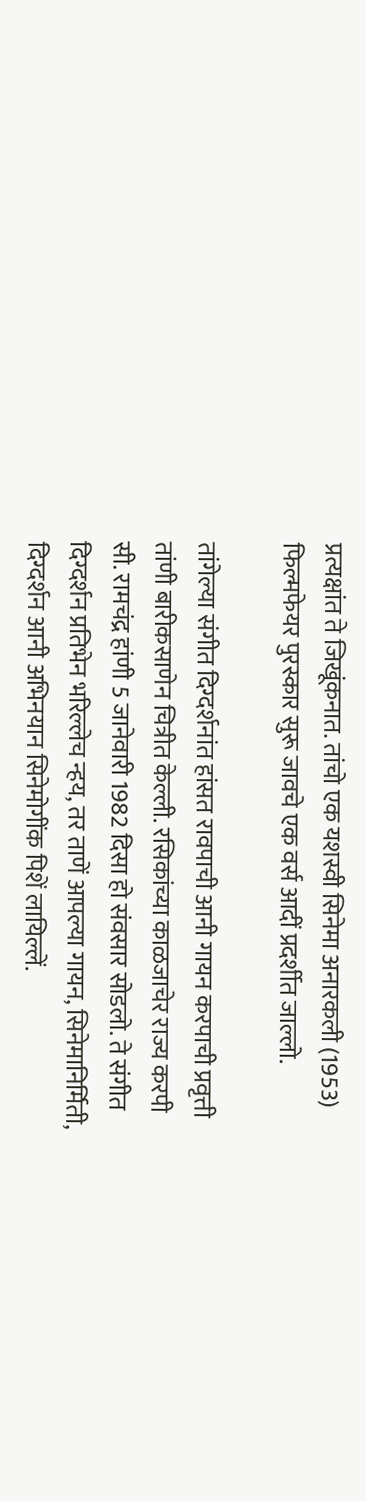प्रत्यक्षांत ते जिखूंकनात. तांचो एक यशस्वी सिनेमा अनारकली (1953) फिल्मफेयर पुरस्कार सुरू जावचे एक वर्स आदीं प्रदर्शीत जाल्लो.

तांगेल्या संगीत दिग्दर्शनांत हांसत रावपाची आनी गायन करपाची प्रवृत्ती तांणी बारीकसाणेन चित्रीत केल्ली. रसिकांच्या काळजाचेर राज्य करपी सी. रामचंद्र हांणी 5 जानेवारी 1982 दिसा हो संवसार सोडलो. ते संगीत दिग्दर्शन प्रतिभेन भरिल्लेच न्हय, तर ताणें आपल्या गायन, सिनेमानिर्मिती, दिग्दर्शन आनी अभिनयान सिनेमोगींक पिशें लायिल्लें.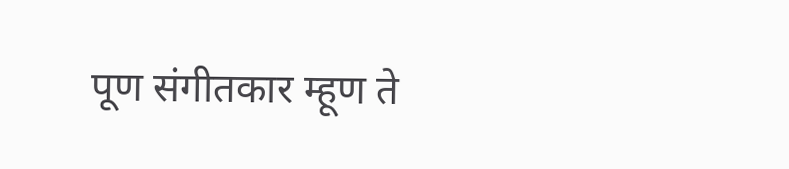पूण संगीतकार म्हूण ते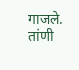गाजले.  तांणी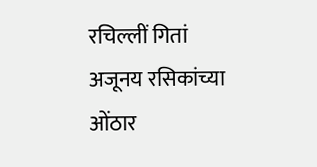रचिल्लीं गितां अजूनय रसिकांच्या ओंठार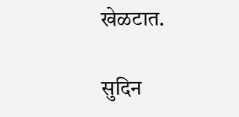खेळटात.

सुदिन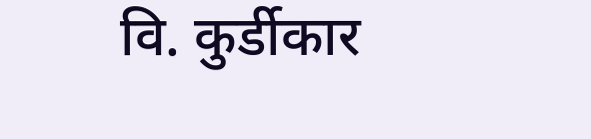वि. कुर्डीकार